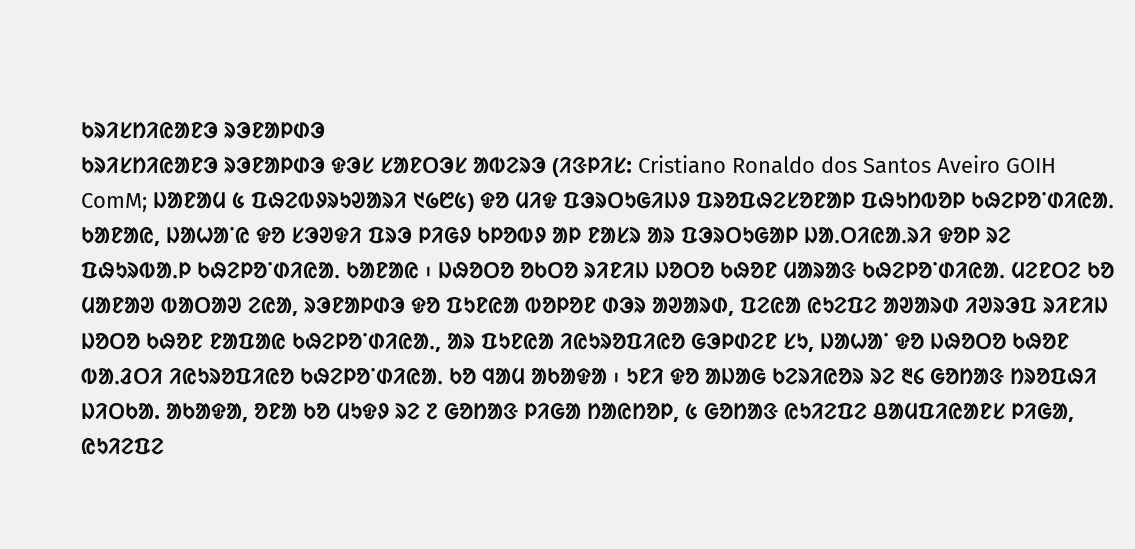ᱠᱨᱤᱥᱴᱤᱭᱟᱱᱳ ᱨᱳᱱᱟᱞᱰᱳ
ᱠᱨᱤᱥᱴᱤᱭᱟᱱᱳ ᱨᱳᱱᱟᱞᱰᱳ ᱫᱳᱥ ᱥᱟᱱᱛᱳᱥ ᱟᱵᱮᱨᱳ (ᱤᱝᱞᱤᱥ: Cristiano Ronaldo dos Santos Aveiro GOIH ComM; ᱡᱟᱱᱟᱢ ᱕ ᱯᱷᱮᱵᱽᱨᱩᱣᱟᱨᱤ ᱑᱙᱘᱕) ᱫᱚ ᱢᱤᱫ ᱯᱳᱨᱛᱩᱜᱤᱡᱽ ᱯᱨᱚᱯᱷᱮᱥᱚᱱᱟᱞ ᱯᱷᱩᱴᱵᱚᱞ ᱠᱷᱮᱞᱚᱸᱰᱤᱭᱟᱹ ᱠᱟᱱᱟᱭ, ᱡᱟᱦᱟᱸᱭ ᱫᱚ ᱥᱳᱣᱫᱤ ᱯᱨᱳ ᱞᱤᱜᱽ ᱠᱞᱚᱵᱽ ᱟᱞ ᱱᱟᱥᱨ ᱟᱨ ᱯᱳᱨᱛᱩᱜᱟᱞ ᱡᱟᱹᱛᱤᱭᱟᱹᱨᱤ ᱫᱚᱞ ᱨᱮ ᱯᱷᱩᱨᱵᱟᱹᱞ ᱠᱷᱮᱞᱚᱸᱰᱤᱭᱟᱹ ᱠᱟᱱᱟᱭ ᱾ ᱡᱷᱚᱛᱚ ᱚᱠᱛᱚ ᱨᱤᱱᱤᱡ ᱡᱚᱛᱚ ᱠᱷᱚᱱ ᱢᱟᱨᱟᱝ ᱠᱷᱮᱞᱚᱸᱰᱤᱭᱟᱹ ᱢᱮᱱᱛᱮ ᱠᱚ ᱢᱟᱱᱟᱣ ᱵᱟᱛᱟᱣ ᱮᱭᱟ, ᱨᱳᱱᱟᱞᱰᱳ ᱫᱚ ᱯᱩᱱᱭᱟ ᱵᱚᱞᱚᱱ ᱰᱳᱨ ᱟᱣᱟᱨᱰ, ᱯᱮᱭᱟ ᱭᱩᱮᱯᱮ ᱟᱣᱟᱨᱰ ᱤᱣᱨᱳᱯ ᱨᱤᱱᱤᱡ ᱡᱚᱛᱚ ᱠᱷᱚᱱ ᱱᱟᱯᱟᱭ ᱠᱷᱮᱞᱚᱸᱰᱤᱭᱟᱹ, ᱟᱨ ᱯᱩᱱᱭᱟ ᱤᱭᱩᱨᱚᱯᱤᱭᱚ ᱜᱳᱞᱰᱮᱱ ᱥᱩ, ᱡᱟᱦᱟᱸ ᱫᱚ ᱡᱷᱚᱛᱚ ᱠᱷᱚᱱ ᱵᱟᱹᱲᱛᱤ ᱤᱭᱩᱨᱚᱯᱤᱭᱚ ᱠᱷᱮᱞᱚᱸᱰᱤᱭᱟᱹ ᱠᱚ ᱧᱟᱢ ᱟᱠᱟᱫᱟ ᱾ ᱩᱱᱤ ᱫᱚ ᱟᱡᱟᱜ ᱠᱮᱨᱤᱭᱚᱨ ᱨᱮ ᱓᱔ ᱜᱚᱴᱟᱝ ᱴᱨᱚᱯᱷᱤ ᱡᱤᱛᱠᱟ. ᱟᱠᱟᱫᱟ, ᱚᱱᱟ ᱠᱚ ᱢᱩᱫᱽ ᱨᱮ ᱗ ᱜᱚᱴᱟᱝ ᱞᱤᱜᱟ ᱴᱟᱭᱴᱚᱞ, ᱕ ᱜᱚᱴᱟᱝ ᱭᱩᱤᱮᱯᱮ ᱪᱟᱢᱯᱤᱭᱟᱱᱥ ᱞᱤᱜᱟ, ᱭᱩᱤᱮᱯᱮ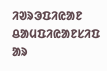ᱤᱣᱨᱳᱯᱤᱭᱟᱱ ᱪᱟᱢᱯᱤᱭᱟᱱᱥᱤᱯ ᱟᱨ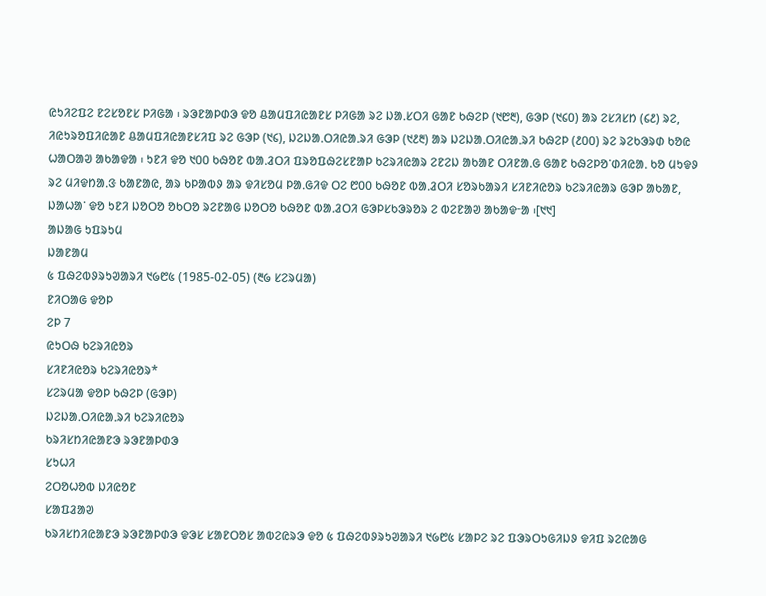ᱭᱩᱤᱮᱯᱮ ᱱᱮᱥᱚᱱᱥ ᱞᱤᱜᱟ ᱾ ᱨᱳᱱᱟᱞᱰᱳ ᱫᱚ ᱪᱟᱢᱯᱤᱭᱟᱱᱥ ᱞᱤᱜᱟ ᱨᱮ ᱡᱟᱹᱥᱛᱤ ᱜᱟᱱ ᱠᱷᱮᱞ (᱑᱘᱓), ᱜᱳᱞ (᱑᱔᱐) ᱟᱨ ᱮᱥᱤᱥᱴ (᱔᱒) ᱨᱮ, ᱤᱭᱩᱨᱚᱯᱤᱭᱟᱱ ᱪᱟᱢᱯᱤᱭᱟᱱᱥᱤᱯ ᱨᱮ ᱜᱳᱞ (᱑᱔), ᱡᱮᱡᱟᱹᱛᱤᱭᱟᱹᱨᱤ ᱜᱳᱞ (᱑᱒᱓) ᱟᱨ ᱡᱮᱡᱟᱹᱛᱤᱭᱟᱹᱨᱤ ᱠᱷᱮᱞ (᱒᱐᱐) ᱨᱮ ᱨᱮᱠᱳᱨᱰ ᱠᱚᱭ ᱦᱟᱛᱟᱣ ᱟᱠᱟᱫᱟ ᱾ ᱩᱱᱤ ᱫᱚ ᱑᱐᱐ ᱠᱷᱚᱱ ᱵᱟᱹᱲᱛᱤ ᱯᱨᱚᱯᱷᱮᱥᱱᱟᱞ ᱠᱮᱨᱤᱭᱟᱨ ᱮᱱᱮᱡ ᱟᱠᱟᱱ ᱛᱤᱱᱟᱹᱜ ᱜᱟᱱ ᱠᱷᱮᱞᱚᱸᱰᱤᱭᱟᱹ ᱠᱚ ᱢᱩᱫᱽ ᱨᱮ ᱢᱤᱫᱴᱟᱹᱝ ᱠᱟᱱᱟᱭ, ᱟᱨ ᱠᱞᱟᱵᱽ ᱟᱨ ᱫᱤᱥᱚᱢ ᱞᱟᱹᱜᱤᱫ ᱛᱮ ᱘᱐᱐ ᱠᱷᱚᱱ ᱵᱟᱹᱲᱛᱤ ᱥᱚᱨᱠᱟᱨᱤ ᱥᱤᱱᱤᱭᱚᱨ ᱠᱮᱨᱤᱭᱟᱨ ᱜᱳᱞ ᱟᱠᱟᱱ, ᱡᱟᱦᱟᱸ ᱫᱚ ᱩᱱᱤ ᱡᱚᱛᱚ ᱚᱠᱛᱚ ᱨᱮᱱᱟᱜ ᱡᱚᱛᱚ ᱠᱷᱚᱱ ᱵᱟᱹᱲᱛᱤ ᱜᱳᱞᱥᱠᱳᱨᱚᱨ ᱮ ᱵᱮᱱᱟᱣ ᱟᱠᱟᱫᱼᱟ ᱾[᱑᱑]
ᱟᱡᱟᱜ ᱩᱯᱨᱩᱢ
ᱡᱟᱱᱟᱢ
᱕ ᱯᱷᱮᱵᱽᱨᱩᱣᱟᱨᱤ ᱑᱙᱘᱕ (1985-02-05) (᱓᱙ ᱥᱮᱨᱢᱟ)
ᱱᱤᱛᱟᱜ ᱫᱚᱞ
ᱮᱞ 7
ᱭᱩᱛᱷ ᱠᱮᱨᱤᱭᱚᱨ
ᱥᱤᱱᱤᱭᱚᱨ ᱠᱮᱨᱤᱭᱚᱨ*
ᱥᱮᱨᱢᱟ ᱫᱚᱞ ᱠᱷᱮᱞ (ᱜᱳᱞ)
ᱡᱮᱡᱟᱹᱛᱤᱭᱟᱹᱨᱤ ᱠᱮᱨᱤᱭᱚᱨ
ᱠᱨᱤᱥᱴᱤᱭᱟᱱᱳ ᱨᱳᱱᱟᱞᱰᱳ
ᱥᱩᱦᱤ
ᱮᱛᱚᱦᱚᱵ ᱡᱤᱭᱚᱱ
ᱥᱟᱯᱲᱟᱣ
ᱠᱨᱤᱥᱴᱤᱭᱟᱱᱳ ᱨᱳᱱᱟᱞᱰᱳ ᱫᱳᱥ ᱥᱟᱱᱛᱚᱥ ᱟᱵᱮᱭᱨᱳ ᱫᱚ ᱕ ᱯᱷᱮᱵᱽᱨᱩᱣᱟᱨᱤ ᱑᱙᱘᱕ ᱥᱟᱞᱮ ᱨᱮ ᱯᱳᱨᱛᱩᱜᱤᱡᱽ ᱫᱤᱯ ᱨᱮᱭᱟᱜ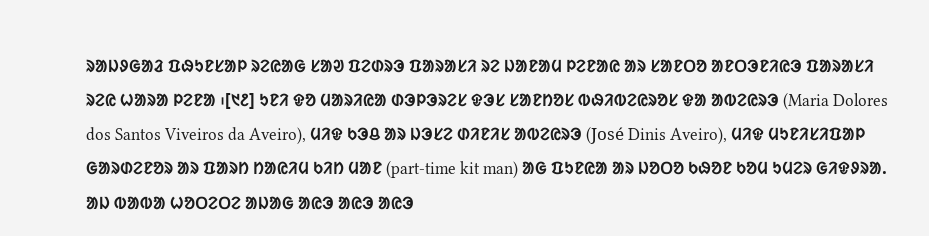ᱨᱟᱡᱽᱜᱟᱲ ᱯᱷᱩᱱᱥᱟᱞ ᱨᱮᱭᱟᱜ ᱥᱟᱣ ᱯᱮᱰᱨᱳ ᱯᱟᱨᱟᱥᱤ ᱨᱮ ᱡᱟᱱᱟᱢ ᱞᱮᱱᱟᱭ ᱟᱨ ᱥᱟᱱᱛᱚ ᱟᱱᱛᱳᱱᱤᱭᱳ ᱯᱟᱨᱟᱥᱤ ᱨᱮᱭ ᱦᱟᱨᱟ ᱞᱮᱱᱟ ᱾[᱑᱒] ᱩᱱᱤ ᱫᱚ ᱢᱟᱨᱤᱭᱟ ᱰᱳᱞᱳᱨᱮᱥ ᱫᱳᱥ ᱥᱟᱱᱴᱚᱥ ᱵᱷᱤᱵᱮᱭᱨᱚᱥ ᱫᱟ ᱟᱵᱮᱭᱨᱳ (Maria Dolores dos Santos Viveiros da Aveiro), ᱢᱤᱫ ᱠᱳᱪ ᱟᱨ ᱡᱳᱥᱮ ᱰᱤᱱᱤᱥ ᱟᱵᱮᱭᱨᱳ (José Dinis Aveiro), ᱢᱤᱫ ᱢᱩᱱᱤᱥᱤᱯᱟᱞ ᱜᱟᱨᱰᱮᱱᱚᱨ ᱟᱨ ᱯᱟᱨᱴ ᱴᱟᱭᱤᱢ ᱠᱤᱴ ᱢᱟᱱ (part-time kit man) ᱟᱜ ᱯᱩᱱᱭᱟ ᱟᱨ ᱡᱚᱛᱚ ᱠᱷᱚᱱ ᱠᱚᱢ ᱩᱢᱮᱨ ᱜᱤᱫᱽᱨᱟ. ᱟᱡ ᱵᱟᱵᱟ ᱦᱚᱛᱮᱛᱮ ᱟᱡᱟᱜ ᱟᱭᱳ ᱟᱭᱳ ᱟᱭᱳ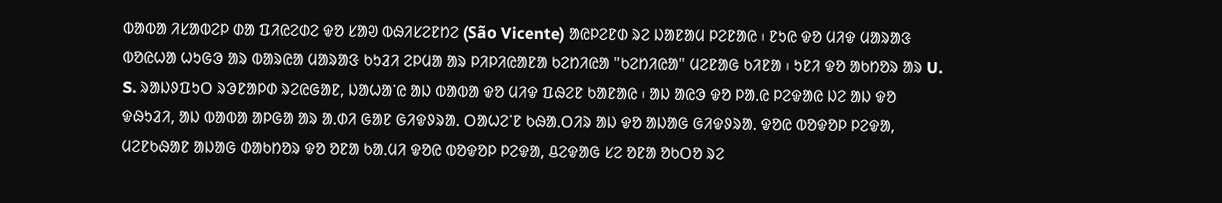ᱵᱟᱵᱟ ᱤᱥᱟᱵᱮᱞ ᱰᱟ ᱯᱤᱭᱮᱰᱮ ᱫᱚ ᱥᱟᱣ ᱵᱷᱤᱥᱮᱱᱴᱮ (São Vicente) ᱟᱭᱞᱮᱱᱰ ᱨᱮ ᱡᱟᱱᱟᱢ ᱞᱮᱱᱟᱭ ᱾ ᱱᱩᱭ ᱫᱚ ᱢᱤᱫ ᱢᱟᱨᱟᱝ ᱵᱚᱭᱦᱟ ᱦᱩᱜᱳ ᱟᱨ ᱵᱟᱨᱭᱟ ᱢᱟᱨᱟᱝ ᱠᱩᱲᱤ ᱮᱞᱢᱟ ᱟᱨ ᱞᱤᱞᱤᱭᱟᱱᱟ ᱠᱮᱴᱤᱭᱟ "ᱠᱮᱴᱤᱭᱟ" ᱢᱮᱱᱟᱜ ᱠᱤᱱᱟ ᱾ ᱩᱱᱤ ᱫᱚ ᱟᱠᱴᱚᱨ ᱟᱨ U. S. ᱨᱟᱡᱽᱯᱩᱛ ᱨᱳᱱᱟᱞᱰ ᱨᱮᱭᱜᱟᱱ, ᱡᱟᱦᱟᱸᱭ ᱟᱡ ᱵᱟᱵᱟ ᱫᱚ ᱢᱤᱫ ᱯᱷᱮᱱ ᱠᱟᱱᱟᱭ ᱾ ᱟᱡ ᱟᱭᱳ ᱫᱚ ᱞᱟᱹᱭ ᱞᱮᱫᱟᱭ ᱡᱮ ᱟᱡ ᱫᱚ ᱫᱷᱩᱲᱤ, ᱟᱡ ᱵᱟᱵᱟ ᱟᱞᱜᱟ ᱟᱨ ᱟᱹᱰᱤ ᱜᱟᱱ ᱜᱤᱫᱽᱨᱟᱹ ᱛᱟᱦᱮᱸᱱ ᱠᱷᱟᱹᱛᱤᱨ ᱟᱡ ᱫᱚ ᱟᱡᱟᱜ ᱜᱤᱫᱽᱨᱟᱹ ᱫᱚᱭ ᱵᱚᱫᱚᱞ ᱞᱮᱫᱟ, ᱢᱮᱱᱠᱷᱟᱱ ᱟᱡᱟᱜ ᱰᱟᱠᱴᱚᱨ ᱫᱚ ᱚᱱᱟ ᱠᱟᱹᱢᱤ ᱫᱚᱭ ᱵᱚᱫᱚᱞ ᱞᱮᱫᱟ, ᱪᱮᱫᱟᱜ ᱥᱮ ᱚᱱᱟ ᱚᱠᱛᱚ ᱨᱮ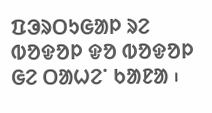ᱯᱳᱨᱛᱩᱜᱟᱞ ᱨᱮ ᱵᱚᱫᱚᱞ ᱫᱚ ᱵᱚᱫᱚᱞ ᱜᱮ ᱛᱟᱦᱮᱸ ᱠᱟᱱᱟ ᱾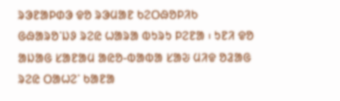ᱨᱳᱱᱟᱞᱰᱳ ᱫᱚ ᱨᱳᱢᱟᱱ ᱠᱮᱛᱷᱚᱞᱤᱠ ᱜᱷᱟᱨᱚᱸᱡᱽ ᱨᱮᱭ ᱦᱟᱨᱟ ᱵᱩᱨᱩ ᱞᱮᱱᱟ ᱾ ᱩᱱᱤ ᱫᱚ ᱟᱡᱟᱜ ᱥᱟᱱᱟᱢ ᱟᱭᱚ-ᱵᱟᱵᱟ ᱥᱟᱶ ᱢᱤᱫ ᱚᱲᱟᱜ ᱨᱮᱭ ᱛᱟᱦᱮᱸ ᱠᱟᱱᱟ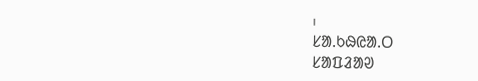᱾
ᱥᱟ.ᱠᱷᱭᱟ.ᱛ
ᱥᱟᱯᱲᱟᱣ